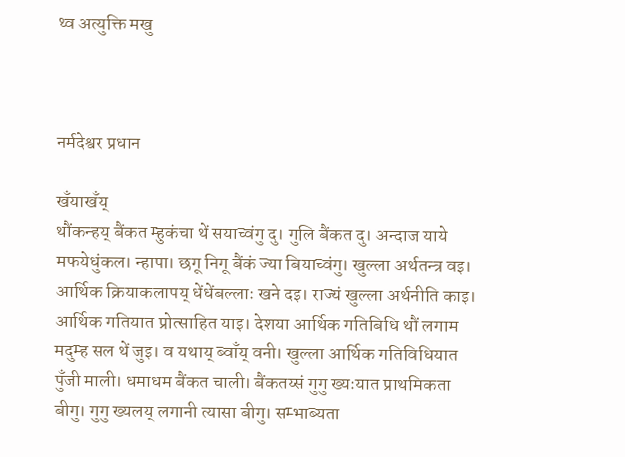थ्व अत्युक्ति मखु



नर्मदेश्वर प्रधान

खँयाखँय्
थौंकन्हय् बैंकत म्हुकंचा थें सयाच्वंगु दु। गुलि बैंकत दु। अन्दाज याये मफयेधुंकल। न्हापा। छगू निगू बैंकं ज्या बियाच्वंगु। खुल्ला अर्थतन्त्र वइ। आर्थिक क्रियाकलापय् धेंधेंबल्लाः खने दइ। राज्यं खुल्ला अर्थनीति काइ। आर्थिक गतियात प्रोत्साहित याइ। देशया आर्थिक गतिबिधि थौं लगाम मदुम्ह सल थें जुइ। व यथाय् ब्वाँय् वनी। खुल्ला आर्थिक गतिविधियात पुँजी माली। धमाधम बैंकत चाली। बैंकतय्सं गुगु ख्यःयात प्राथमिकता बीगु। गुगु ख्यलय् लगानी त्यासा बीगु। सम्भाब्यता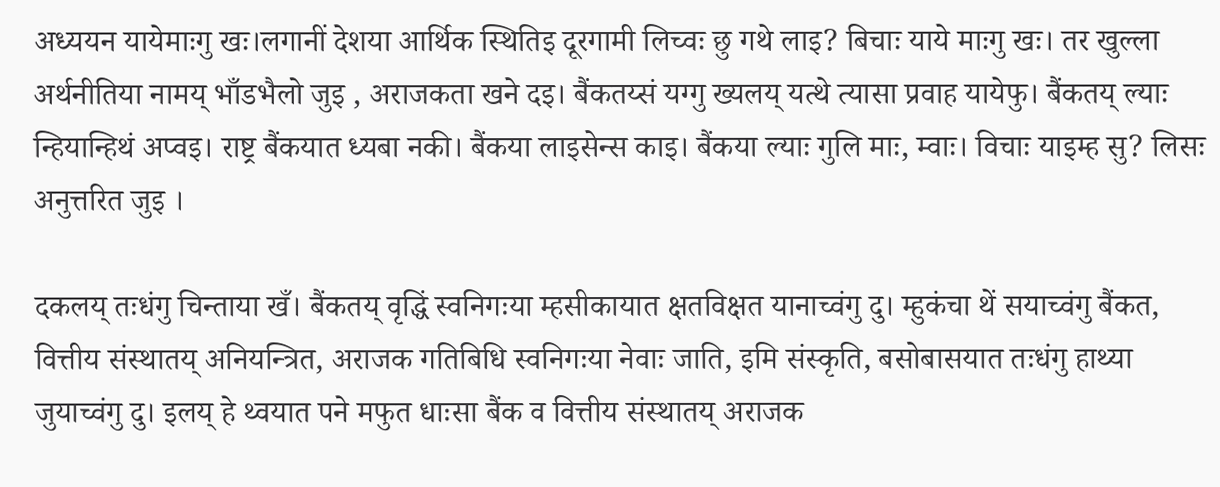अध्ययन यायेमाःगु खः।लगानीं देशया आर्थिक स्थितिइ दूरगामी लिच्वः छु गथे लाइ? बिचाः याये माःगु खः। तर खुल्ला अर्थनीतिया नामय् भाँडभैलो जुइ , अराजकता खने दइ। बैंकतय्सं यग्गु ख्यलय् यत्थे त्यासा प्रवाह यायेफु। बैंकतय् ल्याः न्हियान्हिथं अप्वइ। राष्ट्र बैंकयात ध्यबा नकी। बैंकया लाइसेन्स काइ। बैंकया ल्याः गुलि माः, म्वाः। विचाः याइम्ह सु? लिसः अनुत्तरित जुइ ।

दकलय् तःधंगु चिन्ताया खँ। बैंकतय् वृद्धिं स्वनिगःया म्हसीकायात क्षतविक्षत यानाच्वंगु दु। म्हुकंचा थें सयाच्वंगु बैंकत, वित्तीय संस्थातय् अनियन्त्रित, अराजक गतिबिधि स्वनिगःया नेवाः जाति, इमि संस्कृति, बसोबासयात तःधंगु हाथ्या जुयाच्वंगु दु। इलय् हे थ्वयात पने मफुत धाःसा बैंक व वित्तीय संस्थातय् अराजक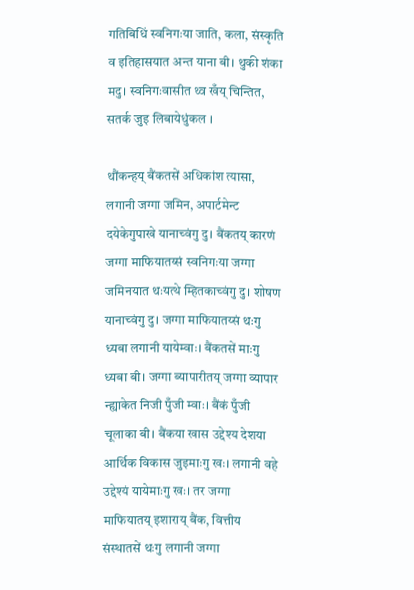गतिबिधिं स्वनिगःया जाति, कला, संस्कृति व इतिहासयात अन्त याना बी। थुकी शंका मदु। स्वनिगःवासीत थ्व खँय् चिन्तित, सतर्क जुइ लिबायेधुंकल ।

थौंकन्हय् बैंकतसें अधिकांश त्यासा, लगानी जग्गा जमिन, अपार्टमेन्ट दयेकेगुपाखे यानाच्वंगु दु। बैंकतय् कारणं जग्गा माफियातय्सं स्वनिगःया जग्गा जमिनयात थःयत्थे म्हितकाच्वंगु दु। शोषण यानाच्वंगु दु। जग्गा माफियातय्सं थःगु ध्यबा लगानी यायेम्वाः। बैंकतसें माःगु ध्यबा बी। जग्गा ब्यापारीतय् जग्गा व्यापार न्ह्याकेत निजी पुँजी म्वाः। बैंकं पुँजी चूलाका बी। बैंकया खास उद्देश्य देशया आर्थिक विकास जुइमाःगु खः। लगानी वहे उद्देश्यं यायेमाःगु खः। तर जग्गा माफियातय् इशाराय् बैंक, वित्तीय संस्थातसें थःगु लगानी जग्गा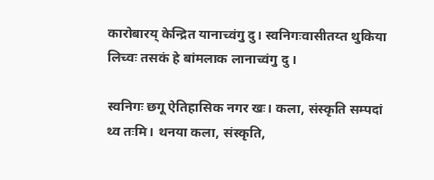कारोबारय् केन्द्रित यानाच्वंगु दु। स्वनिगःवासीतय्त थुकिया लिच्वः तसकं हे बांमलाक लानाच्वंगु दु ।

स्वनिगः छगू ऐतिहासिक नगर खः। कला, संस्कृति सम्पदां थ्व तःमि। थनया कला, संस्कृति,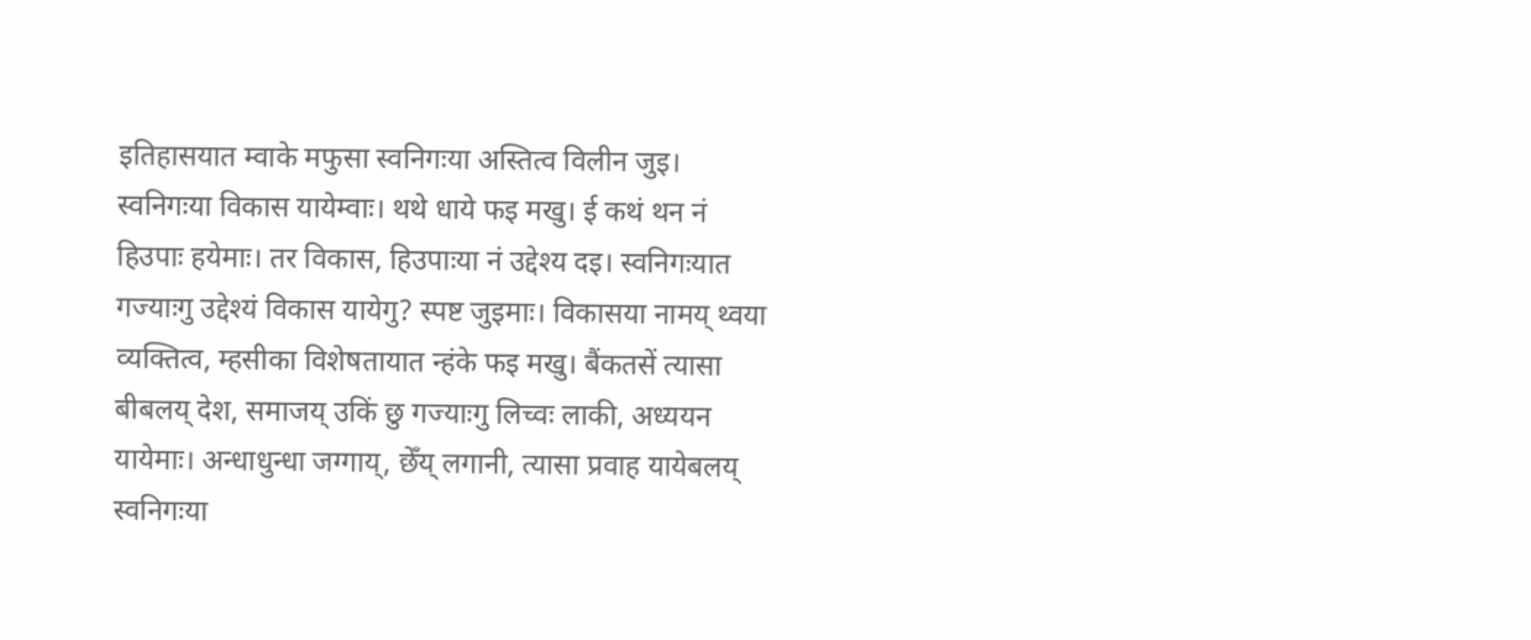इतिहासयात म्वाके मफुसा स्वनिगःया अस्तित्व विलीन जुइ। स्वनिगःया विकास यायेम्वाः। थथे धाये फइ मखु। ई कथं थन नं हिउपाः हयेमाः। तर विकास, हिउपाःया नं उद्देश्य दइ। स्वनिगःयात गज्याःगु उद्देश्यं विकास यायेगु? स्पष्ट जुइमाः। विकासया नामय् थ्वया व्यक्तित्व, म्हसीका विशेषतायात न्हंके फइ मखु। बैंकतसें त्यासा बीबलय् देश, समाजय् उकिं छु गज्याःगु लिच्वः लाकी, अध्ययन यायेमाः। अन्धाधुन्धा जग्गाय्, छेँय् लगानी, त्यासा प्रवाह यायेबलय् स्वनिगःया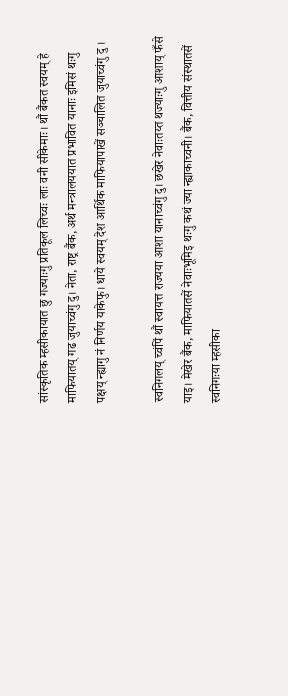सांस्कृतिक म्हसीकायात छु गज्याःगु प्रतिकूल लिच्वः लाः वनी सीकेमाः। थौं बैंकत स्वयम् हे माफियातय् गढ जुयाच्वंगु दु। नेता, राष्ट्र बैंक, अर्थ मन्त्रालययात प्रभावित यानाः इमिसं थःगु पक्षय् न्ह्यागु नं निर्णय याकेफु। धाये स्वयम् देश आर्थिक माफियापाखें सञ्चालित जुयाच्वंगु दु ।

स्वनिगलय् च्वंपिं थौं स्वायत्त राज्यया आशा यानाच्वंगु दु। छखेर नेवाःतय्त थज्याःगु आशाय् फँसे याइ। मेखेर बैंक, माफियातसें नेवाःभूमिइ थःगु कथं ज्या न्ह्याकाच्वनी। बैंक, वित्तीय संस्थातसें स्वनिगःया म्हसीका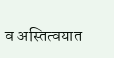व अस्तित्वयात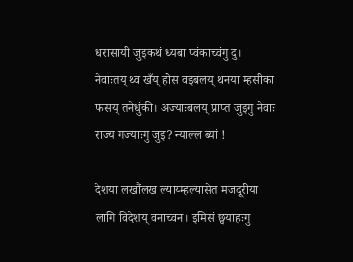धरासायी जुइकथं ध्यबा प्वंकाच्वंगु दु। नेवाःतय् थ्व खँय् होस वइबलय् थनया म्हसीका फसय् तनेधुंकी। अज्याःबलय् प्राप्त जुइगु नेवाः राज्य गज्याःगु जुइ? न्याल्ल ब्यां !

देशया लखौंलख ल्याय्म्हल्यासेत मजदूरीया लागि विदेशय् वनाच्वन। इमिसं छ्वयाहःगु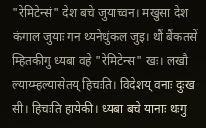"रेमिटेन्सं" देश बचे जुयाच्वन। मखुसा देश कंगाल जुयाः गन थ्यनेधुंकल जुइ। थौं बैंकतसें म्हितकीगु ध्यबा वहे "रेमिटेन्स" खः। लखौ ल्याय्म्हल्यासेतय् हिचःति। विदेशय् वनाः दुःख सी। हिचःति हायेकी। ध्यबा बचे यानाः थःगु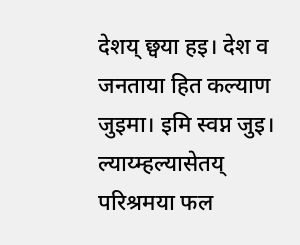देशय् छ्वया हइ। देश व जनताया हित कल्याण जुइमा। इमि स्वप्न जुइ। ल्याय्म्हल्यासेतय् परिश्रमया फल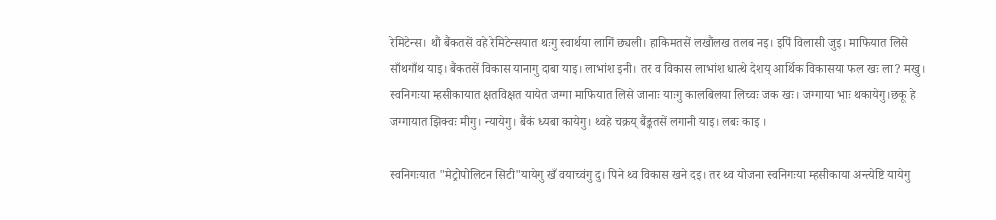रेमिटेन्स। थौं बैंकतसें वहे रेमिटेन्सयात थःगु स्वार्थया लागिं छ्यली। हाकिमतसें लखौंलख तलब नइ। इपिं विलासी जुइ। माफियात लिसे साँथगाँथ याइ। बैंकतसें विकास यानागु दाबा याइ। लाभांश इनी। तर व विकास लाभांश धात्थे देशय् आर्थिक विकासया फल खः ला? मखु। स्वनिगःया म्हसीकायात क्षतविक्षत यायेत जग्गा माफियात लिसे जानाः याःगु कालबिलया लिच्वः जक खः। जग्गाया भाः थकायेगु।छकू हे जग्गायात झिक्वः मीगु। न्यायेगु। बैंकं ध्यबा कायेगु। थ्वहे चक्रय् बैंङ्कतसें लगानी याइ। लबः काइ ।

स्वनिगःयात "मेट्रोपोलिटन सिटी"यायेगु खँ वयाच्वंगु दु। पिने थ्व विकास खने दइ। तर थ्व योजना स्वनिगःया म्हसीकाया अन्त्येष्टि यायेगु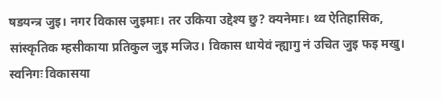षडयन्त्र जुइ। नगर विकास जुइमाः। तर उकिया उद्देश्य छु? क्यनेमाः। थ्व ऐतिहासिक, सांस्कृतिक म्हसीकाया प्रतिकुल जुइ मजिउ। विकास धायेवं न्ह्यागु नं उचित जुइ फइ मखु। स्वनिगः विकासया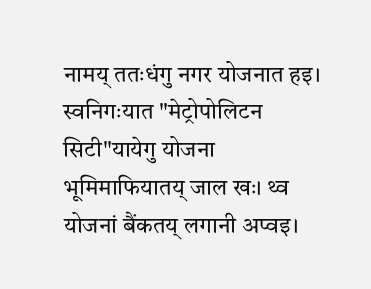नामय् ततःधंगु नगर योजनात हइ। स्वनिगःयात "मेट्रोपोलिटन सिटी"यायेगु योजना भूमिमाफियातय् जाल खः। थ्व योजनां बैंकतय् लगानी अप्वइ।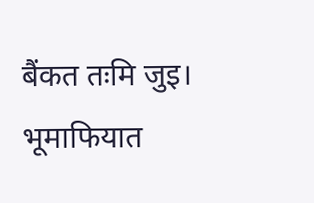बैंकत तःमि जुइ। भूमाफियात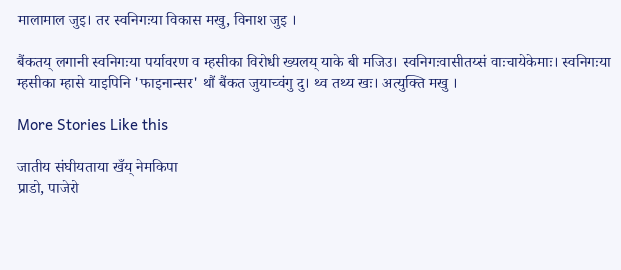मालामाल जुइ। तर स्वनिगःया विकास मखु, विनाश जुइ ।

बैंकतय् लगानी स्वनिगःया पर्यावरण व म्हसीका विरोधी ख्यलय् याके बी मजिउ। स्वनिगःवासीतय्सं वाःचायेकेमाः। स्वनिगःया म्हसीका म्हासे याइपिनि 'फाइनान्सर' थौं बैंकत जुयाच्वंगु दु। थ्व तथ्य खः। अत्युक्ति मखु ।

More Stories Like this

जातीय संघीयताया खँय् नेमकिपा
प्राडो, पाजेरो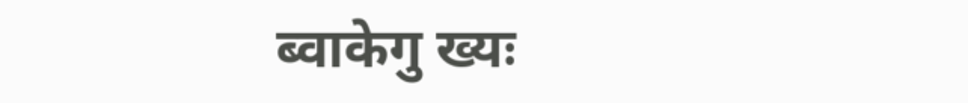ब्वाकेगु ख्यः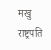मखु
राष्ट्रपति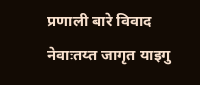प्रणाली बारे विवाद
नेवाःतय्त जागृत याइगु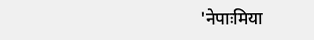'नेपाःमिया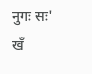नुगः सः'
खँ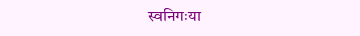स्वनिगःया